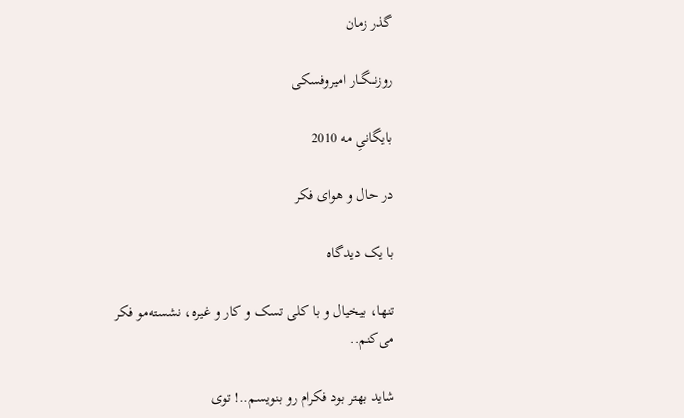گذر زمان

روزنـــگــار امیروفسکی

بایگانیِ مه 2010

در حال و هوای فکر

با یک دیدگاه

تنها، بیخیال و با کلی تسک و کار و غیره، نشسته‌مو فکر می‌کنم..

شاید بهتر بود فکرام رو بنویسم..! توی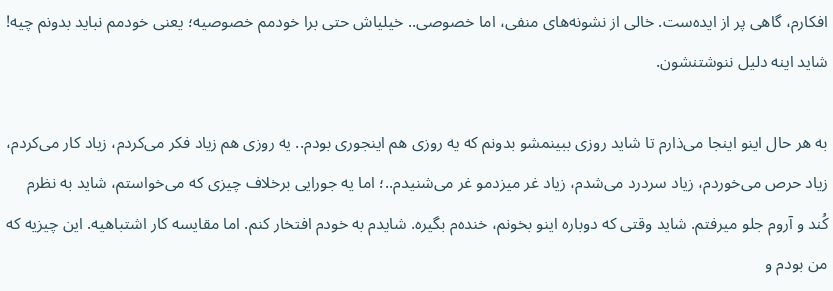افکارم، گاهی پر از ایده‌ست. خالی از نشونه‌های منفی، اما خصوصی.. خیلیاش حتی برا خودمم خصوصیه؛ یعنی خودمم نباید بدونم چیه! شاید اینه دلیل ننوشتنشون.

به هر حال اینو اینجا می‌ذارم تا شاید روزی ببینمشو بدونم که یه روزی هم اینجوری بودم.. یه روزی هم زیاد فکر می‌کردم، زیاد کار می‌کردم، زیاد حرص می‌خوردم، زیاد سردرد می‌شدم، زیاد غر میزدمو غر می‌شنیدم..؛ اما یه جورایی برخلاف چیزی که می‌خواستم، شاید به نظرم کُند و آروم جلو میرفتم. شاید وقتی که دوباره اینو بخونم، خنده‌م بگیره. شایدم به خودم افتخار کنم. اما مقایسه کار اشتباهیه. این چیزیه که من بودم و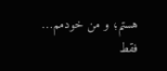هستم؛ و من خودمم…
فقط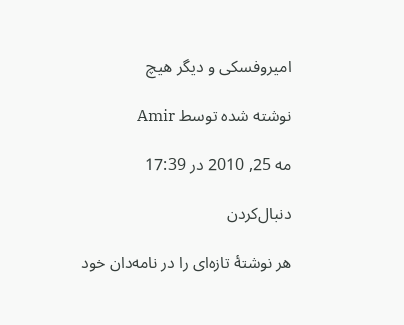امیروفسکی و دیگر هیچ

نوشته شده توسط Amir

مه 25, 2010 در 17:39

دنبال‌کردن

هر نوشتهٔ تازه‌ای را در نامه‌دان خود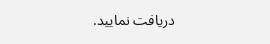دریافت نمایید.